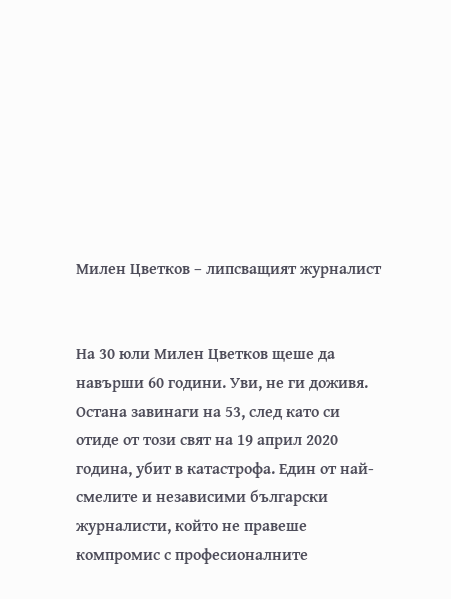Милен Цветков – липсващият журналист


На 30 юли Милен Цветков щеше да навърши 60 години. Уви, не ги доживя. Остана завинаги на 53, след като си отиде от този свят на 19 април 2020 година, убит в катастрофа. Един от най-смелите и независими български журналисти, който не правеше компромис с професионалните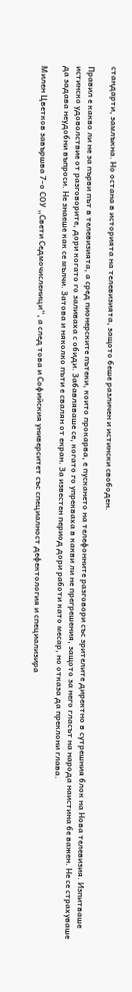стандарти, замлъкна. Но остана в историята на телевизията, защото беше различен и истински свободен.

Правил е какво ли не за първи път в телевизията, а сред пионерските пътеки, които прокарва, е пускането на телефонните разговори със зрителите директно в сутрешния блок на Нова телевизия. Изпитваше истинско удоволствие от разговорите, дори когато го заливаха с обиди. Забавляваше се, когато го упрекваха в какви ли не прегрешения, защото за него гласът на народа наистина бе важен. Не се страхуваше да задава неудобни въпроси. Не знаеше как се мълчи. Затова и няколко пъти е свалян от екран. За известен период дори работи като месар, но отказа да преклони глава.

Милен Цветков завършва 7-о СОУ „Свети Седмочисленици“, а след това и Софийския университет със специалност дефектология и специализира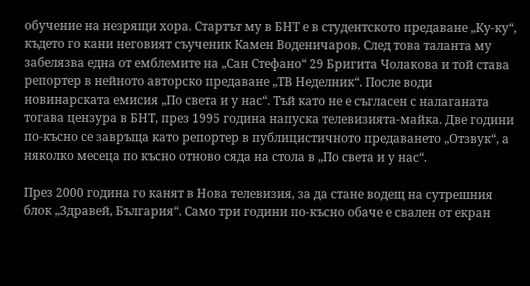обучение на незрящи хора. Стартът му в БНТ е в студентското предаване „Ку-ку“, където го кани неговият съученик Камен Воденичаров. След това таланта му забелязва една от емблемите на „Сан Стефано“ 29 Бригита Чолакова и той става репортер в нейното авторско предаване „ТВ Неделник“. После води новинарската емисия „По света и у нас“. Тъй като не е съгласен с налаганата тогава цензура в БНТ, през 1995 година напуска телевизията-майка. Две години по-късно се завръща като репортер в публицистичното предаването „Отзвук“, а няколко месеца по късно отново сяда на стола в „По света и у нас“.

През 2000 година го канят в Нова телевизия, за да стане водещ на сутрешния блок „Здравей, България“. Само три години по-късно обаче е свален от екран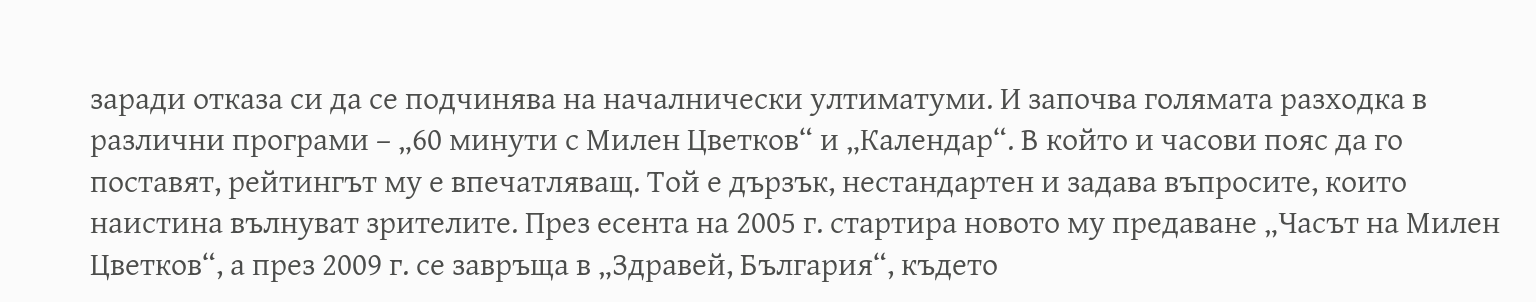заради отказа си да се подчинява на началнически ултиматуми. И започва голямата разходка в различни програми – „60 минути с Милен Цветков“ и „Календар“. В който и часови пояс да го поставят, рейтингът му е впечатляващ. Той е дързък, нестандартен и задава въпросите, които наистина вълнуват зрителите. През есента на 2005 г. стартира новото му предаване „Часът на Милен Цветков“, а през 2009 г. се завръща в „Здравей, България“, където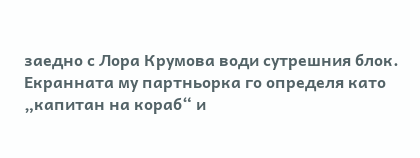заедно с Лора Крумова води сутрешния блок. Екранната му партньорка го определя като „капитан на кораб“ и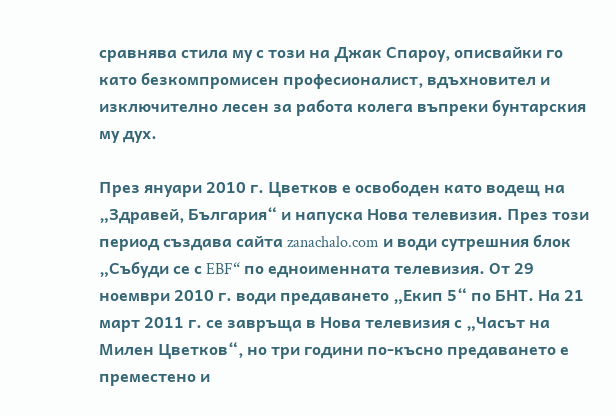сравнява стила му с този на Джак Спароу, описвайки го като безкомпромисен професионалист, вдъхновител и изключително лесен за работа колега въпреки бунтарския му дух.

През януари 2010 г. Цветков е освободен като водещ на „Здравей, България“ и напуска Нова телевизия. През този период създава сайта zanachalo.com и води сутрешния блок „Събуди се с EBF“ по едноименната телевизия. От 29 ноември 2010 г. води предаването „Екип 5“ по БНТ. На 21 март 2011 г. се завръща в Нова телевизия с „Часът на Милен Цветков“, но три години по-късно предаването е преместено и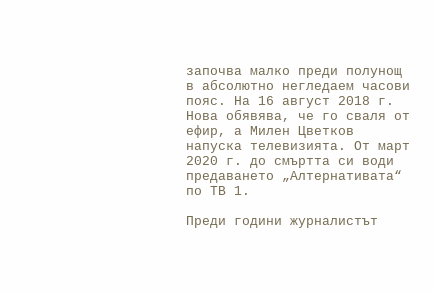започва малко преди полунощ в абсолютно негледаем часови пояс. На 16 август 2018 г. Нова обявява, че го сваля от ефир, а Милен Цветков напуска телевизията. От март 2020 г. до смъртта си води предаването „Алтернативата“ по ТВ 1.

Преди години журналистът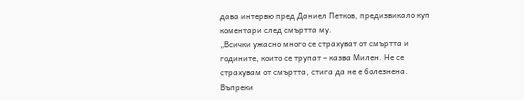дава интервю пред Даниел Петков, предизвикало куп коментари след смъртта му.
„Всички ужасно много се страхуват от смъртта и годините, които се трупат – казва Милен. Не се страхувам от смъртта, стига да не е болезнена. Въпреки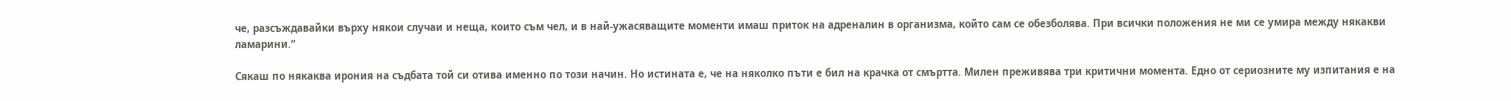че, разсъждавайки върху някои случаи и неща, които съм чел, и в най-ужасяващите моменти имаш приток на адреналин в организма, който сам се обезболява. При всички положения не ми се умира между някакви ламарини.“

Сякаш по някаква ирония на съдбата той си отива именно по този начин. Но истината е, че на няколко пъти е бил на крачка от смъртта. Милен преживява три критични момента. Едно от сериозните му изпитания е на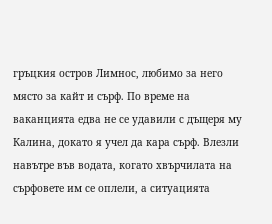гръцкия остров Лимнос, любимо за него място за кайт и сърф. По време на ваканцията едва не се удавили с дъщеря му Калина, докато я учел да кара сърф. Влезли навътре във водата, когато хвърчилата на сърфовете им се оплели, а ситуацията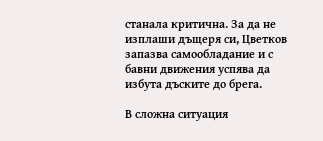станала критична. За да не изплаши дъщеря си, Цветков запазва самообладание и с бавни движения успява да избута дъските до брега.

В сложна ситуация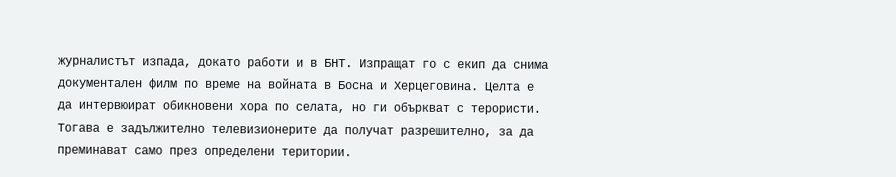журналистът изпада, докато работи и в БНТ. Изпращат го с екип да снима документален филм по време на войната в Босна и Херцеговина. Целта е да интервюират обикновени хора по селата, но ги объркват с терористи. Тогава е задължително телевизионерите да получат разрешително, за да преминават само през определени територии.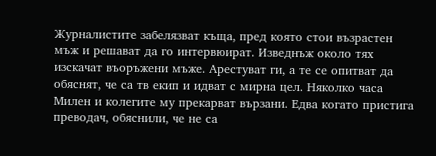Журналистите забелязват къща, пред която стои възрастен мъж и решават да го интервюират. Изведнъж около тях изскачат въоръжени мъже. Арестуват ги, а те се опитват да обяснят, че са тв екип и идват с мирна цел. Няколко часа Милен и колегите му прекарват вързани. Едва когато пристига преводач, обяснили, че не са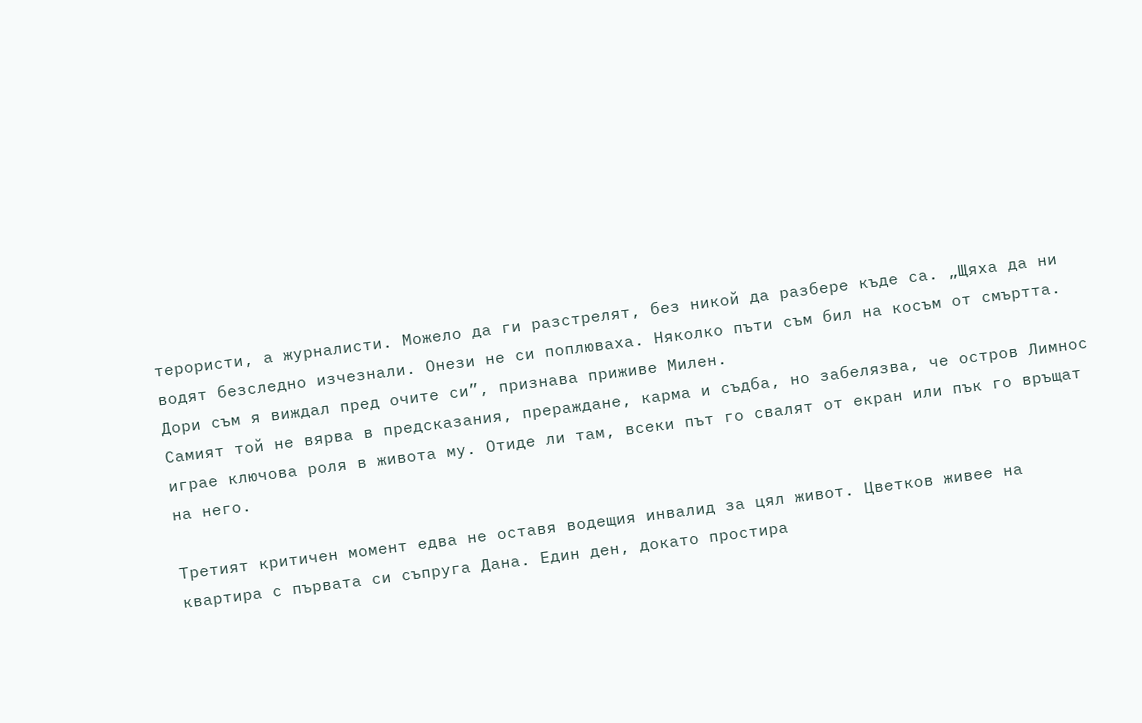терористи, а журналисти. Можело да ги разстрелят, без никой да разбере къде са. „Щяха да ни водят безследно изчезнали. Онези не си поплюваха. Няколко пъти съм бил на косъм от смъртта. Дори съм я виждал пред очите си”, признава приживе Милен.
Самият той не вярва в предсказания, прераждане, карма и съдба, но забелязва, че остров Лимнос играе ключова роля в живота му. Отиде ли там, всеки път го свалят от екран или пък го връщат на него.

Третият критичен момент едва не оставя водещия инвалид за цял живот. Цветков живее на квартира с първата си съпруга Дана. Един ден, докато простира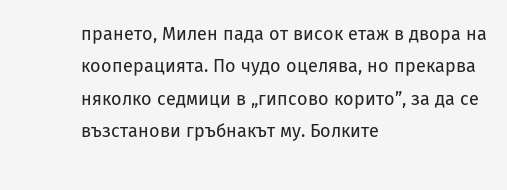прането, Милен пада от висок етаж в двора на кооперацията. По чудо оцелява, но прекарва няколко седмици в „гипсово корито”, за да се възстанови гръбнакът му. Болките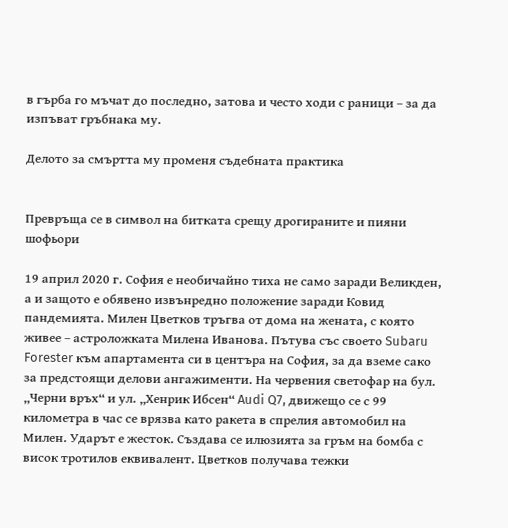в гърба го мъчат до последно, затова и често ходи с раници – за да изпъват гръбнака му.

Делото за смъртта му променя съдебната практика


Превръща се в символ на битката срещу дрогираните и пияни шофьори

19 април 2020 г. София е необичайно тиха не само заради Великден, а и защото е обявено извънредно положение заради Ковид пандемията. Милен Цветков тръгва от дома на жената, с която живее – астроложката Милена Иванова. Пътува със своето Subaru Forester към апартамента си в центъра на София, за да вземе сако за предстоящи делови ангажименти. На червения светофар на бул. „Черни връх“ и ул. „Хенрик Ибсен“ Audi Q7, движещо се с 99 километра в час се врязва като ракета в спрелия автомобил на Милен. Ударът е жесток. Създава се илюзията за гръм на бомба с висок тротилов еквивалент. Цветков получава тежки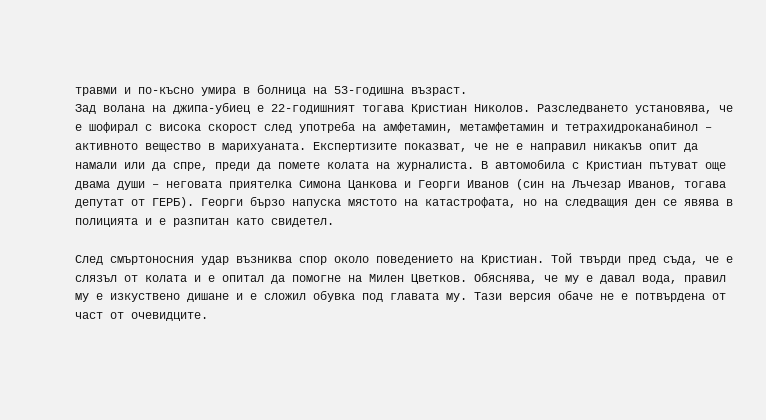травми и по-късно умира в болница на 53-годишна възраст.
Зад волана на джипа-убиец е 22-годишният тогава Кристиан Николов. Разследването установява, че е шофирал с висока скорост след употреба на амфетамин, метамфетамин и тетрахидроканабинол – активното вещество в марихуаната. Експертизите показват, че не е направил никакъв опит да намали или да спре, преди да помете колата на журналиста. В автомобила с Кристиан пътуват още двама души – неговата приятелка Симона Цанкова и Георги Иванов (син на Лъчезар Иванов, тогава депутат от ГЕРБ). Георги бързо напуска мястото на катастрофата, но на следващия ден се явява в полицията и е разпитан като свидетел.

След смъртоносния удар възниква спор около поведението на Кристиан. Той твърди пред съда, че е слязъл от колата и е опитал да помогне на Милен Цветков. Обяснява, че му е давал вода, правил му е изкуствено дишане и е сложил обувка под главата му. Тази версия обаче не е потвърдена от част от очевидците.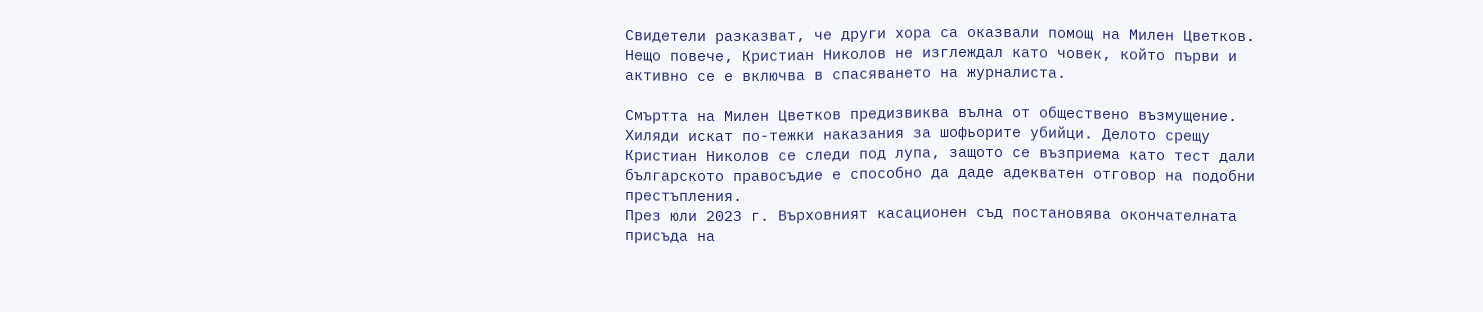Свидетели разказват, че други хора са оказвали помощ на Милен Цветков. Нещо повече, Кристиан Николов не изглеждал като човек, който първи и активно се е включва в спасяването на журналиста.

Смъртта на Милен Цветков предизвиква вълна от обществено възмущение. Хиляди искат по-тежки наказания за шофьорите убийци. Делото срещу Кристиан Николов се следи под лупа, защото се възприема като тест дали българското правосъдие е способно да даде адекватен отговор на подобни престъпления.
През юли 2023 г. Върховният касационен съд постановява окончателната присъда на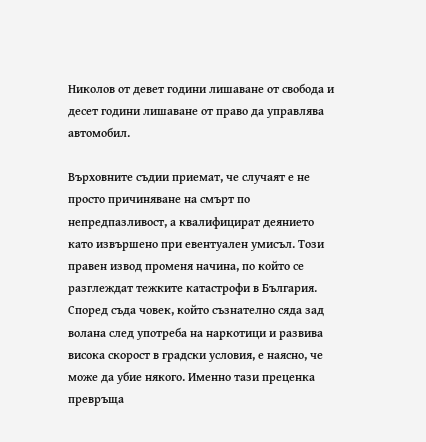Николов от девет години лишаване от свобода и десет години лишаване от право да управлява автомобил.

Върховните съдии приемат, че случаят е не просто причиняване на смърт по непредпазливост, а квалифицират деянието като извършено при евентуален умисъл. Този правен извод променя начина, по който се разглеждат тежките катастрофи в България. Според съда човек, който съзнателно сяда зад волана след употреба на наркотици и развива висока скорост в градски условия, е наясно, че може да убие някого. Именно тази преценка превръща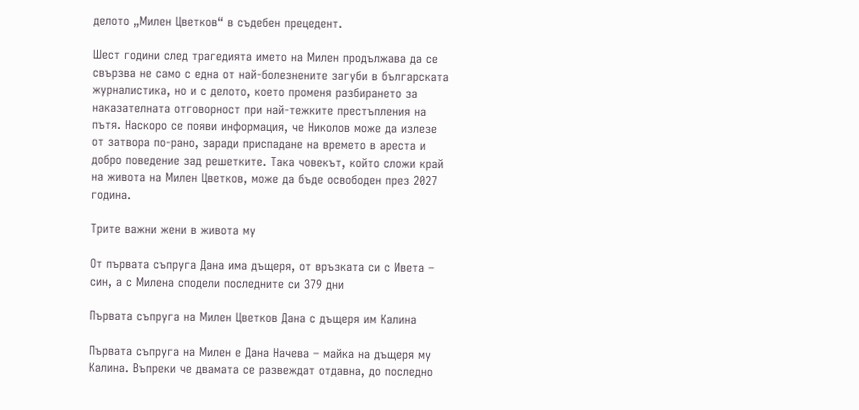делото „Милен Цветков“ в съдебен прецедент.

Шест години след трагедията името на Милен продължава да се свързва не само с една от най-болезнените загуби в българската журналистика, но и с делото, което променя разбирането за наказателната отговорност при най-тежките престъпления на пътя. Наскоро се появи информация, че Николов може да излезе от затвора по-рано, заради приспадане на времето в ареста и добро поведение зад решетките. Така човекът, който сложи край на живота на Милен Цветков, може да бъде освободен през 2027 година.

Трите важни жени в живота му

От първата съпруга Дана има дъщеря, от връзката си с Ивета – син, а с Милена сподели последните си 379 дни

Първата съпруга на Милен Цветков Дана с дъщеря им Калина

Първата съпруга на Милен е Дана Начева – майка на дъщеря му Калина. Въпреки че двамата се развеждат отдавна, до последно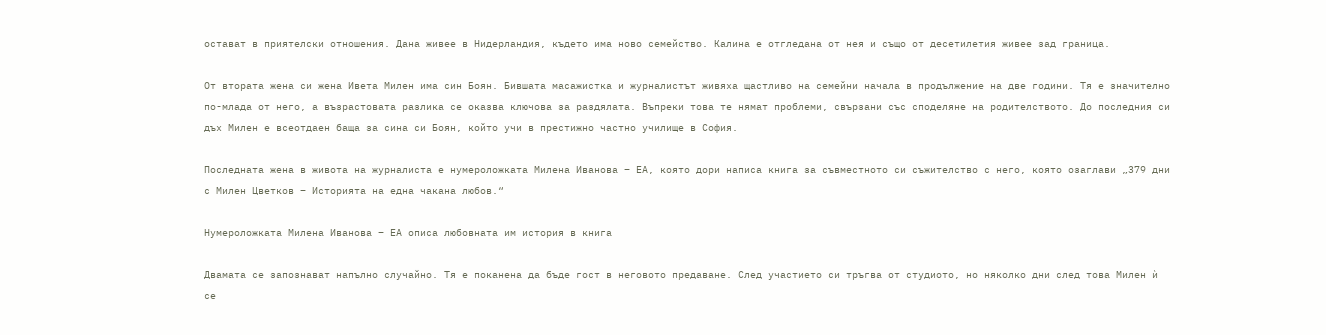остават в приятелски отношения. Дана живее в Нидерландия, където има ново семейство. Калина е отгледана от нея и също от десетилетия живее зад граница.

От втората жена си жена Ивета Милен има син Боян. Бившата масажистка и журналистът живяха щастливо на семейни начала в продължение на две години. Тя е значително по-млада от него, а възрастовата разлика се оказва ключова за раздялата. Въпреки това те нямат проблеми, свързани със споделяне на родителството. До последния си дъх Милен е всеотдаен баща за сина си Боян, който учи в престижно частно училище в София.

Последната жена в живота на журналиста е нумероложката Милена Иванова – ЕА, която дори написа книга за съвместното си съжителство с него, която озаглави „379 дни с Милен Цветков – Историята на една чакана любов.“

Нумероложката Милена Иванова – ЕА описа любовната им история в книга

Двамата се запознават напълно случайно. Тя е поканена да бъде гост в неговото предаване. След участието си тръгва от студиото, но няколко дни след това Милен ѝ се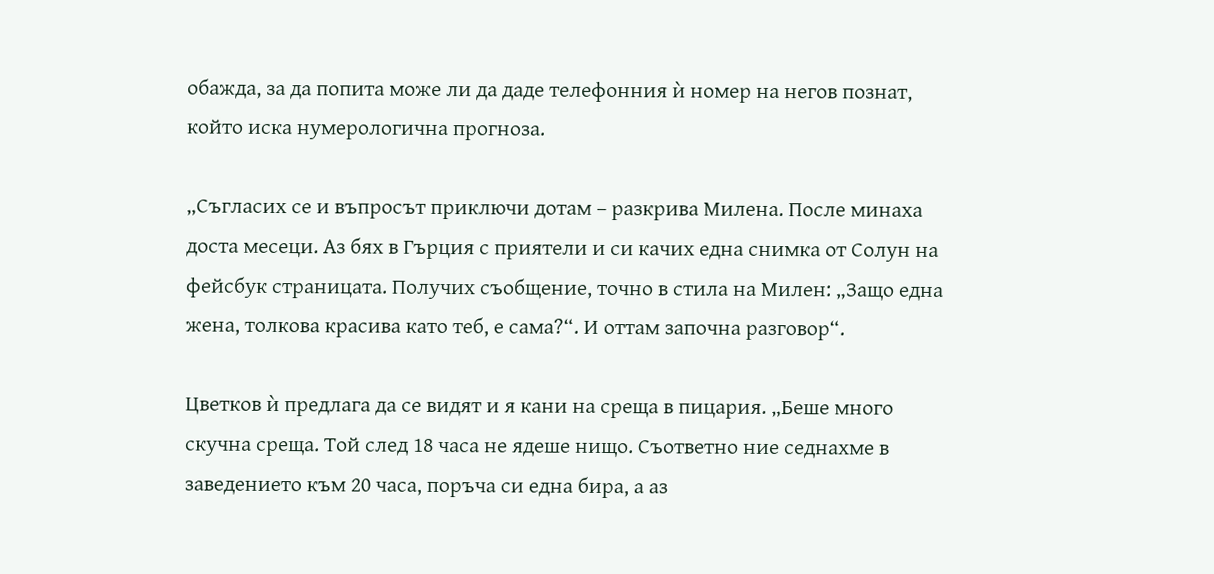обажда, за да попита може ли да даде телефонния ѝ номер на негов познат, който иска нумерологична прогноза.

„Съгласих се и въпросът приключи дотам – разкрива Милена. После минаха доста месеци. Аз бях в Гърция с приятели и си качих една снимка от Солун на фейсбук страницата. Получих съобщение, точно в стила на Милен: „Защо една жена, толкова красива като теб, е сама?“. И оттам започна разговор“.

Цветков ѝ предлага да се видят и я кани на среща в пицария. „Беше много скучна среща. Той след 18 часа не ядеше нищо. Съответно ние седнахме в заведението към 20 часа, поръча си една бира, а аз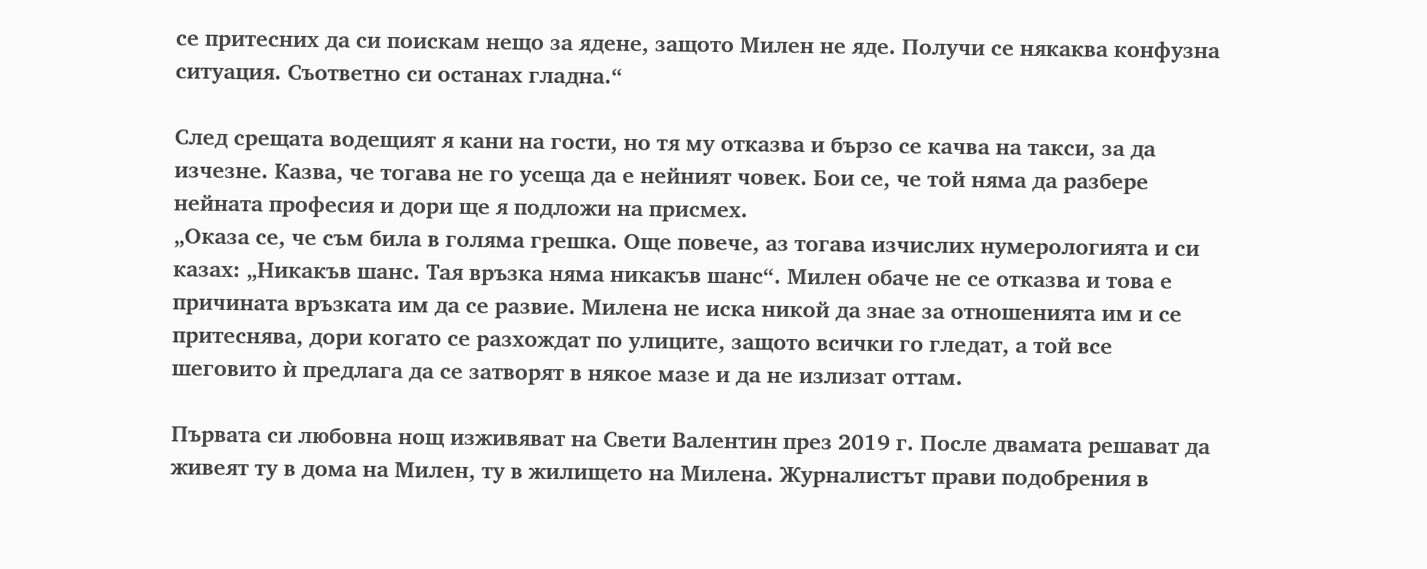се притесних да си поискам нещо за ядене, защото Милен не яде. Получи се някаква конфузна ситуация. Съответно си останах гладна.“

След срещата водещият я кани на гости, но тя му отказва и бързо се качва на такси, за да изчезне. Казва, че тогава не го усеща да е нейният човек. Бои се, че той няма да разбере нейната професия и дори ще я подложи на присмех.
„Оказа се, че съм била в голяма грешка. Още повече, аз тогава изчислих нумерологията и си казах: „Никакъв шанс. Тая връзка няма никакъв шанс“. Милен обаче не се отказва и това е причината връзката им да се развие. Милена не иска никой да знае за отношенията им и се притеснява, дори когато се разхождат по улиците, защото всички го гледат, а той все шеговито ѝ предлага да се затворят в някое мазе и да не излизат оттам.

Първата си любовна нощ изживяват на Свети Валентин през 2019 г. После двамата решават да живеят ту в дома на Милен, ту в жилището на Милена. Журналистът прави подобрения в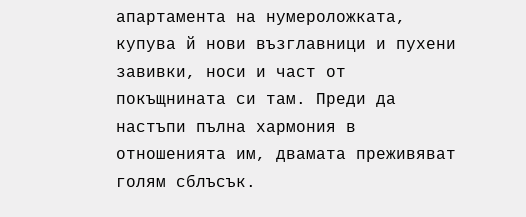апартамента на нумероложката, купува й нови възглавници и пухени завивки, носи и част от покъщнината си там. Преди да настъпи пълна хармония в отношенията им, двамата преживяват голям сблъсък.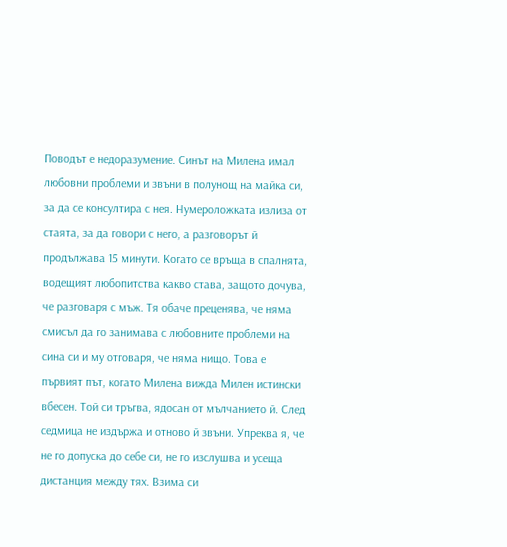Поводът е недоразумение. Синът на Милена имал любовни проблеми и звъни в полунощ на майка си, за да се консултира с нея. Нумероложката излиза от стаята, за да говори с него, а разговорът й продължава 15 минути. Когато се връща в спалнята, водещият любопитства какво става, защото дочува, че разговаря с мъж. Тя обаче преценява, че няма смисъл да го занимава с любовните проблеми на сина си и му отговаря, че няма нищо. Това е първият път, когато Милена вижда Милен истински вбесен. Той си тръгва, ядосан от мълчанието й. След седмица не издържа и отново й звъни. Упреква я, че не го допуска до себе си, не го изслушва и усеща дистанция между тях. Взима си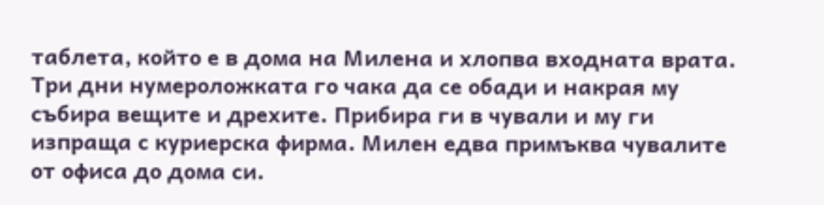таблета, който е в дома на Милена и хлопва входната врата. Три дни нумероложката го чака да се обади и накрая му събира вещите и дрехите. Прибира ги в чували и му ги изпраща с куриерска фирма. Милен едва примъква чувалите от офиса до дома си.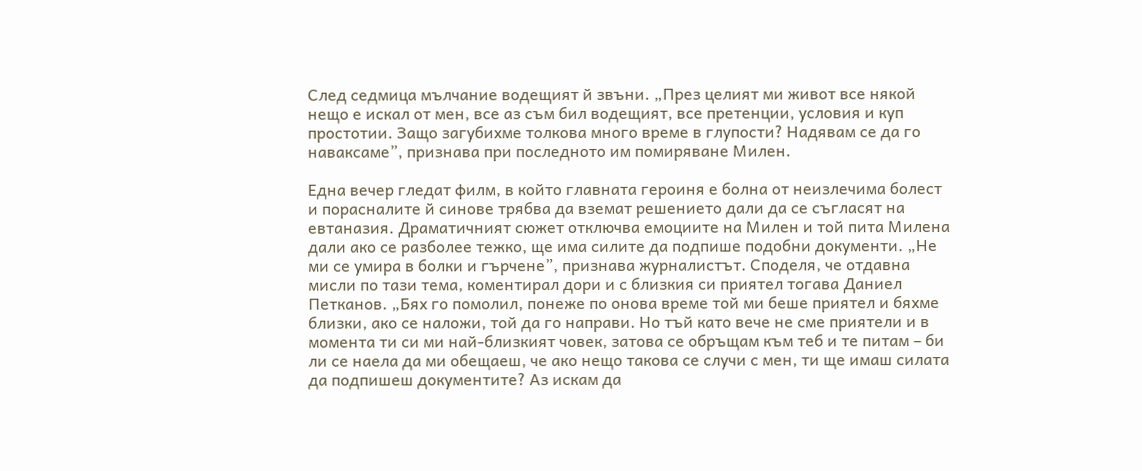След седмица мълчание водещият й звъни. „През целият ми живот все някой нещо е искал от мен, все аз съм бил водещият, все претенции, условия и куп простотии. Защо загубихме толкова много време в глупости? Надявам се да го наваксаме”, признава при последното им помиряване Милен.

Една вечер гледат филм, в който главната героиня е болна от неизлечима болест и порасналите й синове трябва да вземат решението дали да се съгласят на евтаназия. Драматичният сюжет отключва емоциите на Милен и той пита Милена дали ако се разболее тежко, ще има силите да подпише подобни документи. „Не ми се умира в болки и гърчене”, признава журналистът. Споделя, че отдавна мисли по тази тема, коментирал дори и с близкия си приятел тогава Даниел Петканов. „Бях го помолил, понеже по онова време той ми беше приятел и бяхме близки, ако се наложи, той да го направи. Но тъй като вече не сме приятели и в момента ти си ми най-близкият човек, затова се обръщам към теб и те питам – би ли се наела да ми обещаеш, че ако нещо такова се случи с мен, ти ще имаш силата да подпишеш документите? Аз искам да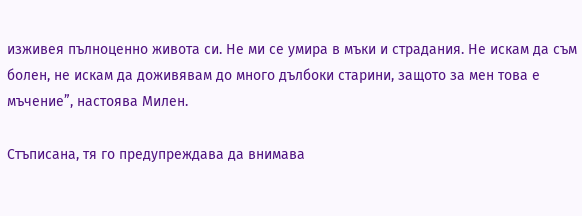изживея пълноценно живота си. Не ми се умира в мъки и страдания. Не искам да съм болен, не искам да доживявам до много дълбоки старини, защото за мен това е мъчение”, настоява Милен.

Стъписана, тя го предупреждава да внимава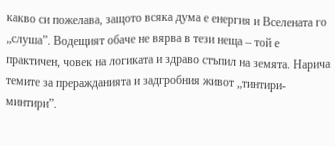какво си пожелава, защото всяка дума е енергия и Вселената го „слуша”. Водещият обаче не вярва в тези неща – той е практичен, човек на логиката и здраво стъпил на земята. Нарича темите за преражданията и задгробния живот „тинтири-минтири”.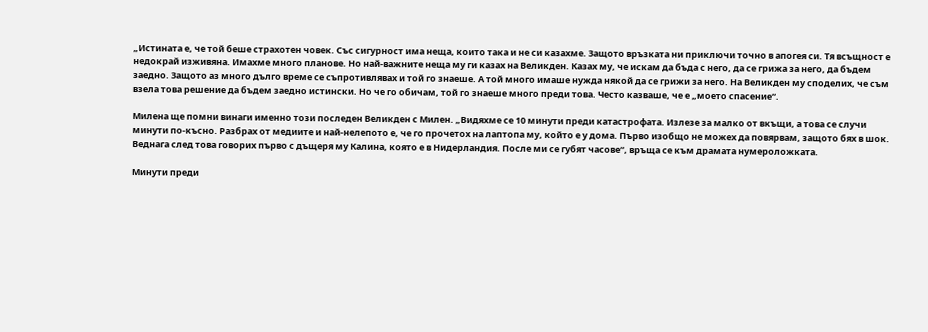„Истината е, че той беше страхотен човек. Със сигурност има неща, които така и не си казахме. Защото връзката ни приключи точно в апогея си. Тя всъщност е недокрай изживяна. Имахме много планове. Но най-важните неща му ги казах на Великден. Казах му, че искам да бъда с него, да се грижа за него, да бъдем заедно. Защото аз много дълго време се съпротивлявах и той го знаеше. А той много имаше нужда някой да се грижи за него. На Великден му споделих, че съм взела това решение да бъдем заедно истински. Но че го обичам, той го знаеше много преди това. Често казваше, че е „моето спасение“.

Милена ще помни винаги именно този последен Великден с Милен. „Видяхме се 10 минути преди катастрофата. Излезе за малко от вкъщи, а това се случи минути по-късно. Разбрах от медиите и най-нелепото е, че го прочетох на лаптопа му, който е у дома. Първо изобщо не можех да повярвам, защото бях в шок. Веднага след това говорих първо с дъщеря му Калина, която е в Нидерландия. После ми се губят часове“, връща се към драмата нумероложката.

Минути преди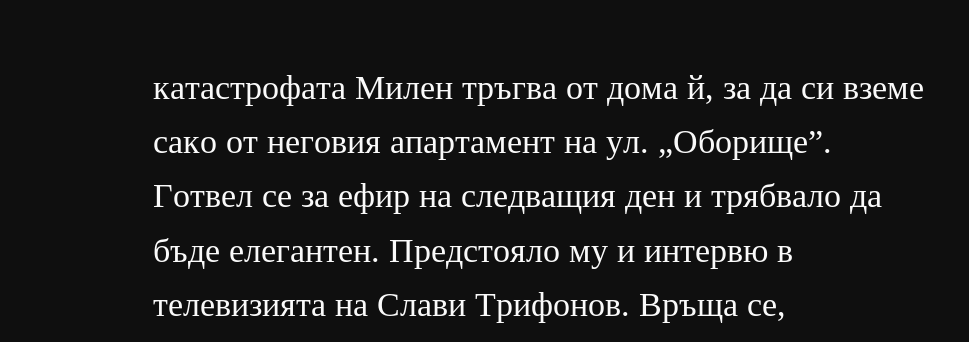катастрофата Милен тръгва от дома й, за да си вземе сако от неговия апартамент на ул. „Оборище”. Готвел се за ефир на следващия ден и трябвало да бъде елегантен. Предстояло му и интервю в телевизията на Слави Трифонов. Връща се,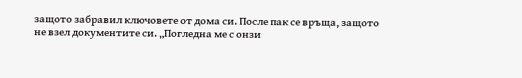защото забравил ключовете от дома си. После пак се връща, защото не взел документите си. „Погледна ме с онзи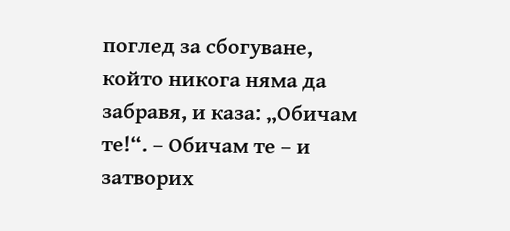поглед за сбогуване, който никога няма да забравя, и каза: „Обичам те!“. – Обичам те – и затворих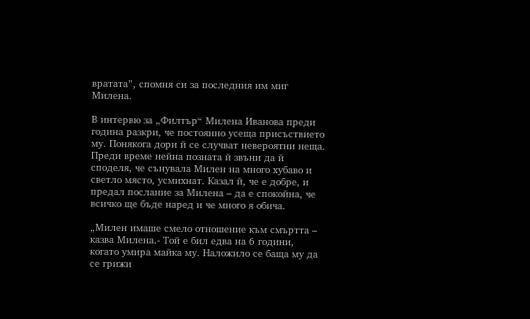вратата”, спомня си за последния им миг Милена.

В интервю за „Филтър“ Милена Иванова преди година разкри, че постоянно усеща присъствието му. Понякога дори й се случват невероятни неща. Преди време нейна позната й звъни да й споделя, че сънувала Милен на много хубаво и светло място, усмихнат. Казал й, че е добре, и предал послание за Милена – да е спокойна, че всичко ще бъде наред и че много я обича.

„Милен имаше смело отношение към смъртта – казва Милена.- Той е бил едва на 6 години, когато умира майка му. Наложило се баща му да се грижи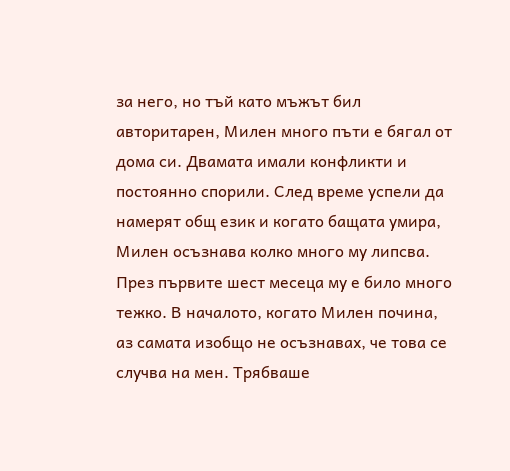за него, но тъй като мъжът бил авторитарен, Милен много пъти е бягал от дома си. Двамата имали конфликти и постоянно спорили. След време успели да намерят общ език и когато бащата умира, Милен осъзнава колко много му липсва. През първите шест месеца му е било много тежко. В началото, когато Милен почина, аз самата изобщо не осъзнавах, че това се случва на мен. Трябваше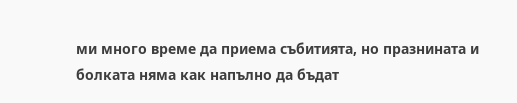ми много време да приема събитията, но празнината и болката няма как напълно да бъдат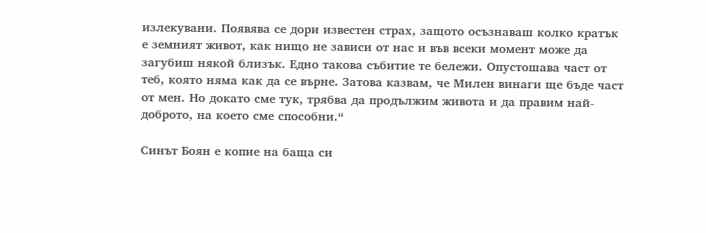излекувани. Появява се дори известен страх, защото осъзнаваш колко кратък е земният живот, как нищо не зависи от нас и във всеки момент може да загубиш някой близък. Едно такова събитие те бележи. Опустошава част от теб, която няма как да се върне. Затова казвам, че Милен винаги ще бъде част от мен. Но докато сме тук, трябва да продължим живота и да правим най-доброто, на което сме способни.“

Синът Боян е копие на баща си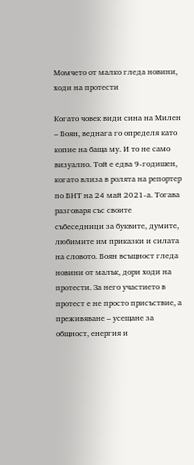Момчето от малко гледа новини, ходи на протести

Когато човек види сина на Милен – Боян, веднага го определя като копие на баща му. И то не само визуално. Той е едва 9-годишен, когато влиза в ролята на репортер по БНТ на 24 май 2021-а. Тогава разговаря със своите събеседници за буквите, думите, любимите им приказки и силата на словото. Боян всъщност гледа новини от малък, дори ходи на протести. За него участието в протест е не просто присъствие, а преживяване – усещане за общност, енергия и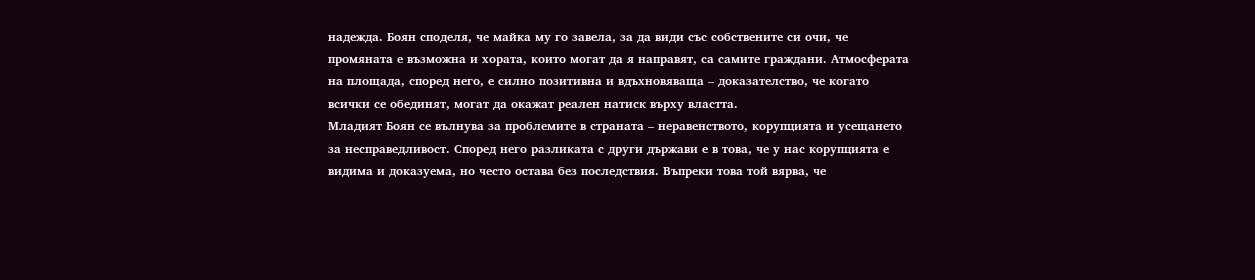надежда. Боян споделя, че майка му го завела, за да види със собствените си очи, че промяната е възможна и хората, които могат да я направят, са самите граждани. Атмосферата на площада, според него, е силно позитивна и вдъхновяваща – доказателство, че когато всички се обединят, могат да окажат реален натиск върху властта.
Младият Боян се вълнува за проблемите в страната – неравенството, корупцията и усещането за несправедливост. Според него разликата с други държави е в това, че у нас корупцията е видима и доказуема, но често остава без последствия. Въпреки това той вярва, че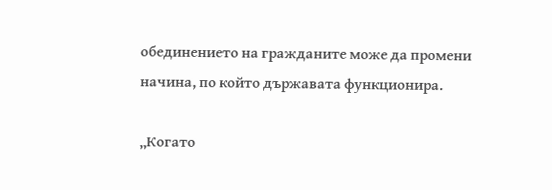обединението на гражданите може да промени начина, по който държавата функционира.

„Когато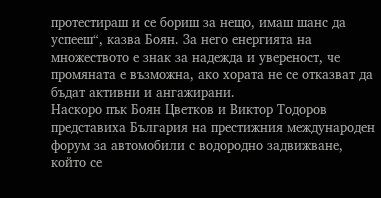протестираш и се бориш за нещо, имаш шанс да успееш“, казва Боян. За него енергията на множеството е знак за надежда и увереност, че промяната е възможна, ако хората не се отказват да бъдат активни и ангажирани.
Наскоро пък Боян Цветков и Виктор Тодоров представиха България на престижния международен форум за автомобили с водородно задвижване, който се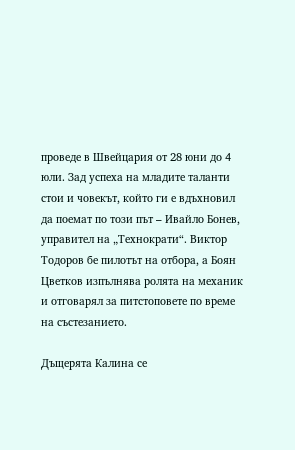проведе в Швейцария от 28 юни до 4 юли. Зад успеха на младите таланти стои и човекът, който ги е вдъхновил да поемат по този път – Ивайло Бонев, управител на „Технократи“. Виктор Тодоров бе пилотът на отбора, а Боян Цветков изпълнява ролята на механик и отговарял за питстоповете по време на състезанието.

Дъщерята Калина се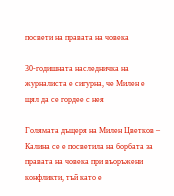посвети на правата на човека

30-годишната наследничка на журналиста е сигурна, че Милен е щял да се гордее с нея

Голямата дъщеря на Милен Цветков – Калина се е посветила на борбата за правата на човека при въоръжени конфликти, тъй като е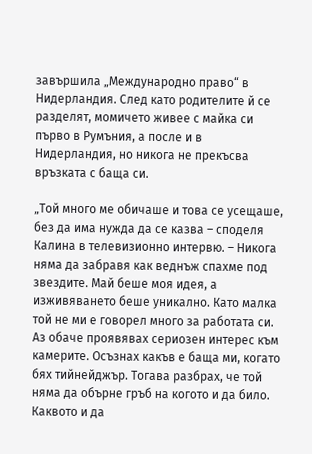завършила „Международно право“ в Нидерландия. След като родителите й се разделят, момичето живее с майка си първо в Румъния, а после и в Нидерландия, но никога не прекъсва връзката с баща си.

„Той много ме обичаше и това се усещаше, без да има нужда да се казва – споделя Калина в телевизионно интервю. – Никога няма да забравя как веднъж спахме под звездите. Май беше моя идея, а изживяването беше уникално. Като малка той не ми е говорел много за работата си. Аз обаче проявявах сериозен интерес към камерите. Осъзнах какъв е баща ми, когато бях тийнейджър. Тогава разбрах, че той няма да обърне гръб на когото и да било. Каквото и да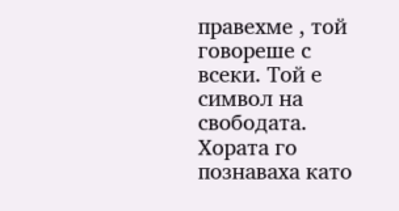правехме , той говореше с всеки. Той е символ на свободата. Хората го познаваха като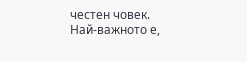честен човек. Най-важното е,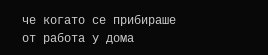че когато се прибираше от работа у дома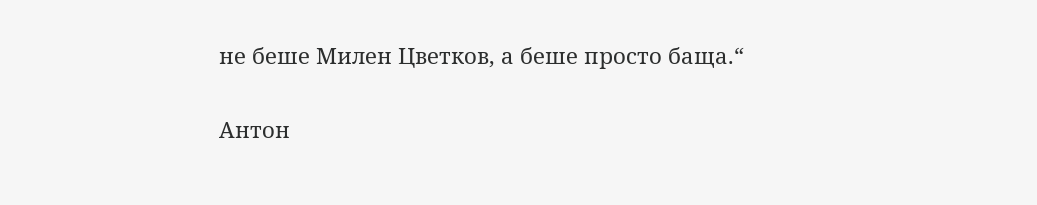не беше Милен Цветков, а беше просто баща.“

Антон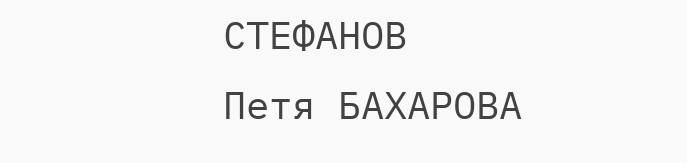СТЕФАНОВ
Петя БАХАРОВА